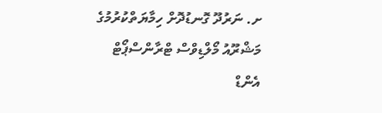ށ. ނަރުދޫ ގޮނޑުދޮށް ހިމާޔަތްކުރުމުގެ މަޝްރޫއު މޯލްޑިވްސް ޓްރާންސްޕޯޓް އެންޑް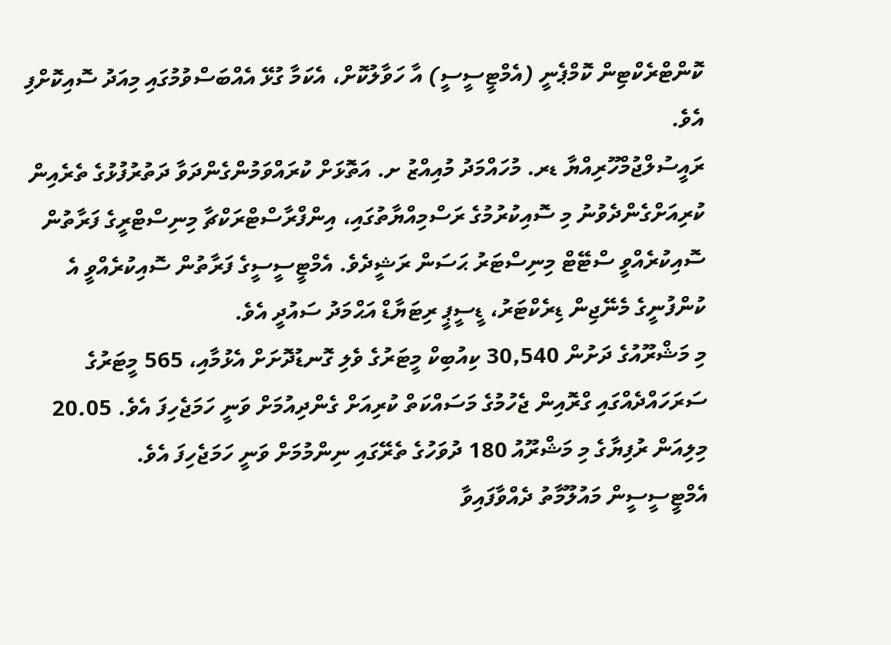ކޮންޓްރެކްޓިން ކޮމްޕެނީ (އެމްޓީސީސީ) އާ ހަވާލުކޮށް، އެކަމާ ގުޅޭ އެއްބަސްވުމުގައި މިއަދު ސޮއިކޮށްފި އެވެ.
ރައީސުލްޖުމްހޫރިއްޔާ ޑރ. މުހައްމަދު މުއިއްޒު ށ. އަތޮޅަށް ކުރައްވަމުންގެންދަވާ ދަތުރުފުޅުގެ ތެރެއިން ކުރިއަށްގެންދެވުނު މި ސޮއިކުރުމުގެ ރަސްމިއްޔާތުގައި، އިންފްރާސްޓްރަކްޗާ މިނިސްޓްރީގެ ފަރާތުން ސޮއިކުރެއްވީ ސްޓޭޓް މިނިސްޓަރު ޙަސަން ރަޝީދެވެ. އެމްޓީސީސީގެ ފަރާތުން ސޮއިކުރެއްވީ އެ ކުންފުނީގެ މެނޭޖިން ޑިރެކްޓަރު، ޑީސީޕީ ރިޓަޔާޑް އަޙްމަދު ސައުދީ އެވެ.
މި މަޝްރޫއުގެ ދަށުން 30,540 ކިއުބިކް މީޓަރުގެ ވެލި ގޮނޑުދޮށަށް އެޅުމާއި، 565 މީޓަރުގެ ސަރަހައްދެއްގައި ގްރޮއިން ޖެހުމުގެ މަސައްކަތް ކުރިއަށް ގެންދިއުމަށް ވަނީ ހަމަޖެހިފަ އެވެ. 20.05 މިލިއަން ރުފިޔާގެ މި މަޝްރޫއު 180 ދުވަހުގެ ތެރޭގައި ނިންމުމަށް ވަނީ ހަމަޖެހިފަ އެވެ.
އެމްޓީސީސީން މައުލޫމާތު ދެއްވާފައިވާ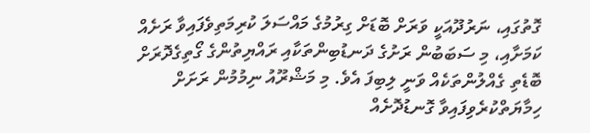ގޮތުގައި، ނަރުދޫއަކީ ވަރަށް ބޮޑަށް ގިރުމުގެ މައްސަލަ ކުރިމަތިވެފައިވާ ރަށެއް ކަމަށާއި، މި ސަބަބުން ރަށުގެ ދަނޑުބިންތަކާއި ރައްޔިތުންގެ ގޯތިގެދޮރަށް ބޮޑެތި ގެއްލުންތަކެއް ވަނީ ލިބިފަ އެވެ. މި މަޝްރޫއު ނިމުމުން ރަށަށް ހިމާޔަތްކުރެވިފައިވާ ގޮނޑުދޮށެއް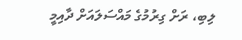ލިބި، ރަށް ގިރުމުގެ މައްސަލައަށް ދާއިމީ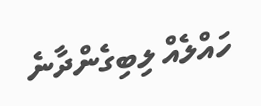ހައްލެއް ލިބިގެންދާނެ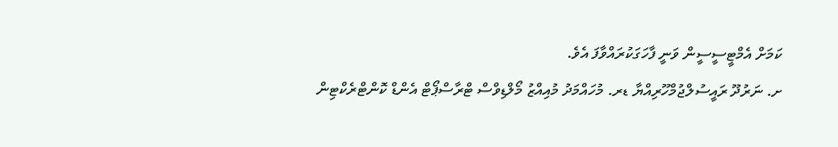ކަމަށް އެމްޓީސީސީން ވަނީ ފާހަގަކުރައްވާފަ އެވެ.
ށ. ނަރުދޫ ރައީސުލްޖުމްހޫރިއްޔާ ޑރ. މުހައްމަދު މުއިއްޒު މޯލްޑިވްސް ޓްރާސްޕޯޓް އެންޑް ކޮންޓްރެކްޓިން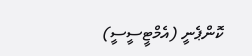ކޮންޕެނީ (އެމްޓީސީސީ)